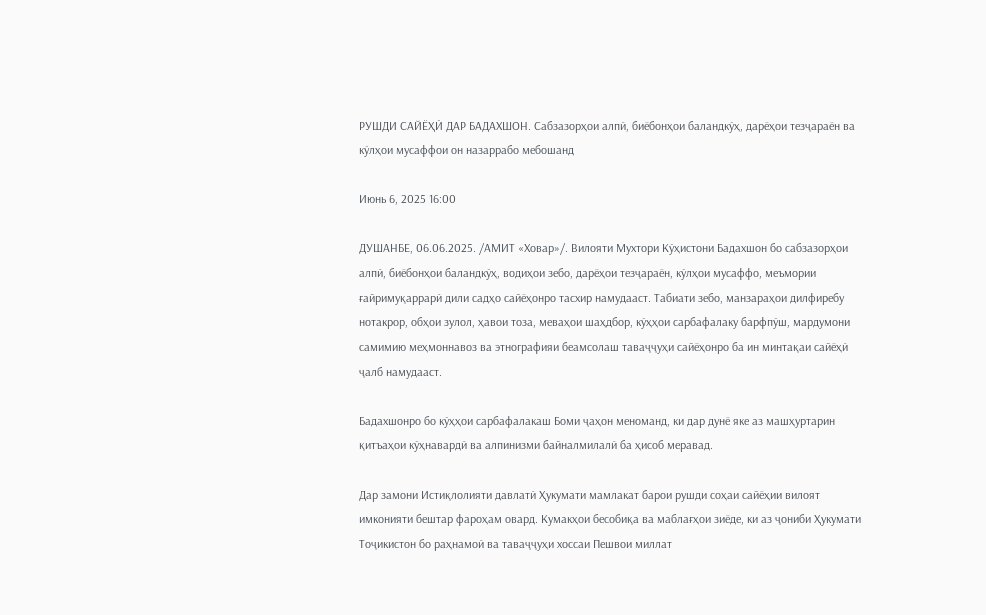РУШДИ САЙЁҲӢ ДАР БАДАХШОН. Сабзазорҳои алпӣ, биёбонҳои баландкӯҳ, дарёҳои тезҷараён ва кӯлҳои мусаффои он назаррабо мебошанд

Июнь 6, 2025 16:00

ДУШАНБЕ, 06.06.2025. /АМИТ «Ховар»/. Вилояти Мухтори Кӯҳистони Бадахшон бо сабзазорҳои алпӣ, биёбонҳои баландкӯҳ, водиҳои зебо, дарёҳои тезҷараён, кӯлҳои мусаффо, меъмории ғайримуқаррарӣ дили садҳо сайёҳонро тасхир намудааст. Табиати зебо, манзараҳои дилфиребу нотакрор, обҳои зулол, ҳавои тоза, меваҳои шаҳдбор, кӯҳҳои сарбафалаку барфпӯш, мардумони самимию меҳмоннавоз ва этнографияи беамсолаш таваҷҷуҳи сайёҳонро ба ин минтақаи сайёҳӣ ҷалб намудааст.

Бадахшонро бо кӯҳҳои сарбафалакаш Боми ҷаҳон меноманд, ки дар дунё яке аз машҳуртарин қитъаҳои кӯҳнавардӣ ва алпинизми байналмилалӣ ба ҳисоб меравад.

Дар замони Истиқлолияти давлатӣ Ҳукумати мамлакат барои рушди соҳаи сайёҳии вилоят имконияти бештар фароҳам овард. Кумакҳои бесобиқа ва маблағҳои зиёде, ки аз ҷониби Ҳукумати Тоҷикистон бо раҳнамоӣ ва таваҷҷуҳи хоссаи Пешвои миллат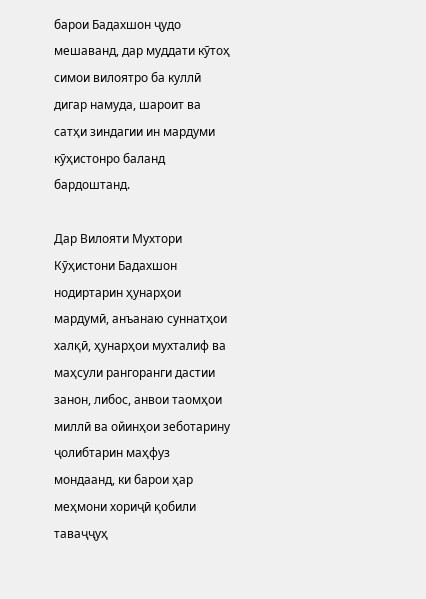барои Бадахшон ҷудо мешаванд, дар муддати кӯтоҳ симои вилоятро ба куллӣ дигар намуда, шароит ва сатҳи зиндагии ин мардуми кӯҳистонро баланд бардоштанд.

Дар Вилояти Мухтори Кӯҳистони Бадахшон нодиртарин ҳунарҳои мардумӣ, анъанаю суннатҳои халқӣ, ҳунарҳои мухталиф ва маҳсули рангоранги дастии занон, либос, анвои таомҳои миллӣ ва ойинҳои зеботарину ҷолибтарин маҳфуз мондаанд, ки барои ҳар меҳмони хориҷӣ қобили таваҷҷуҳ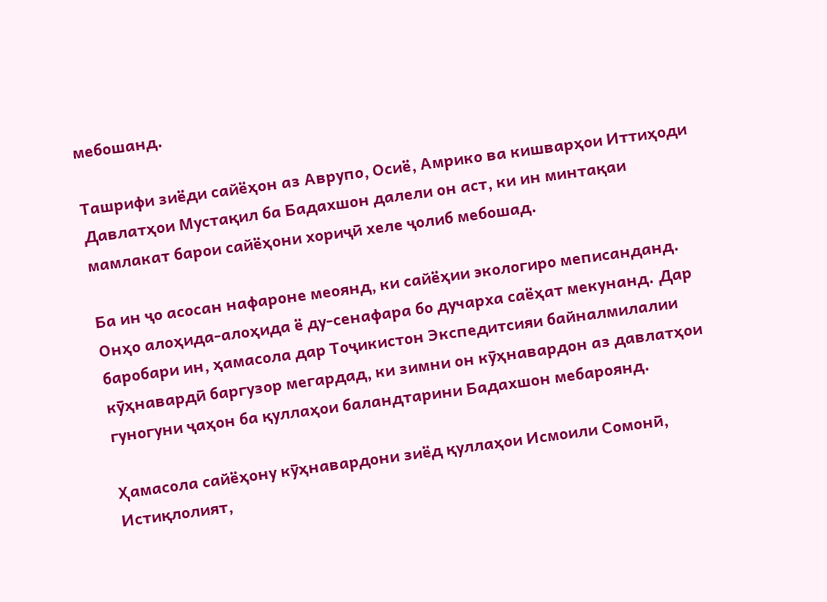мебошанд.

Ташрифи зиёди сайёҳон аз Аврупо, Осиё, Амрико ва кишварҳои Иттиҳоди Давлатҳои Мустақил ба Бадахшон далели он аст, ки ин минтақаи мамлакат барои сайёҳони хориҷӣ хеле ҷолиб мебошад.

Ба ин ҷо асосан нафароне меоянд, ки сайёҳии экологиро меписанданд. Онҳо алоҳида-алоҳида ё ду-сенафара бо дучарха саёҳат мекунанд. Дар баробари ин, ҳамасола дар Тоҷикистон Экспедитсияи байналмилалии кӯҳнавардӣ баргузор мегардад, ки зимни он кӯҳнавардон аз давлатҳои гуногуни ҷаҳон ба қуллаҳои баландтарини Бадахшон мебароянд.

Ҳамасола сайёҳону кӯҳнавардони зиёд қуллаҳои Исмоили Сомонӣ, Истиқлолият,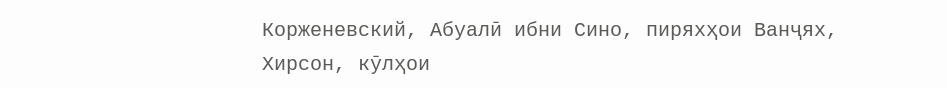Корженевский, Абуалӣ ибни Сино, пиряхҳои Ванҷях, Хирсон, кӯлҳои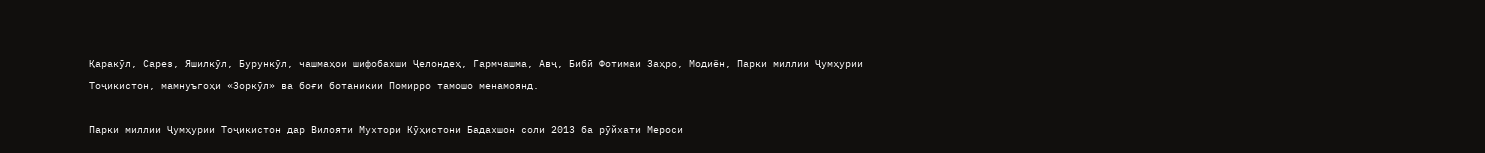Қаракӯл, Сарез, Яшилкӯл, Бурункӯл, чашмаҳои шифобахши Ҷелондеҳ, Гармчашма, Авҷ, Бибӣ Фотимаи Заҳро, Модиён, Парки миллии Ҷумҳурии Тоҷикистон, мамнуъгоҳи «Зоркӯл» ва боғи ботаникии Помирро тамошо менамоянд.

Парки миллии Ҷумҳурии Тоҷикистон дар Вилояти Мухтори Кӯҳистони Бадахшон соли 2013 ба рӯйхати Мероси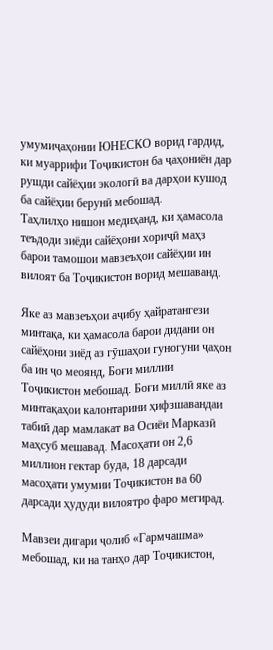умумиҷаҳонии ЮНЕСКО ворид гардид, ки муаррифи Тоҷикистон ба ҷаҳониён дар рушди сайёҳии экологӣ ва дарҳои кушод ба сайёҳии берунӣ мебошад.
Таҳлилҳо нишон медиҳанд, ки ҳамасола теъдоди зиёди сайёҳони хориҷӣ маҳз барои тамошои мавзеъҳои сайёҳии ин вилоят ба Тоҷикистон ворид мешаванд.

Яке аз мавзеъҳои аҷибу ҳайратангези минтақа, ки ҳамасола барои дидани он сайёҳони зиёд аз гӯшаҳои гуногуни ҷаҳон ба ин ҷо меоянд, Боғи миллии Тоҷикистон мебошад. Боғи миллӣ яке аз минтақаҳои калонтарини ҳифзшавандаи табиӣ дар мамлакат ва Осиёи Марказӣ маҳсуб мешавад. Масоҳати он 2,6 миллион гектар буда, 18 дарсади масоҳати умумии Тоҷикистон ва 60 дарсади ҳудуди вилоятро фаро мегирад.

Мавзеи дигари ҷолиб «Гармчашма» мебошад, ки на танҳо дар Тоҷикистон,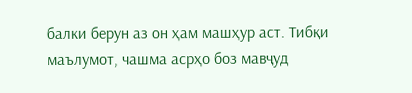балки берун аз он ҳам машҳур аст. Тибқи маълумот, чашма асрҳо боз мавҷуд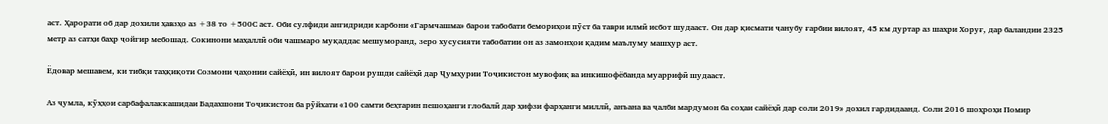аст. Ҳарорати об дар дохили ҳавзҳо аз +38 то +500С аст. Оби сулфиди ангидриди карбони «Гармчашма» барои табобати бемориҳои пӯст ба таври илмӣ исбот шудааст. Он дар қисмати ҷанубу ғарбии вилоят, 45 км дуртар аз шаҳри Хоруғ, дар баландии 2325 метр аз сатҳи баҳр ҷойгир мебошад. Сокинони маҳаллӣ оби чашмаро муқаддас мешуморанд, зеро хусусияти табобатии он аз замонҳои қадим маълуму машҳур аст.

Ёдовар мешавем, ки тибқи таҳқиқоти Созмони ҷаҳонии сайёҳӣ, ин вилоят барои рушди сайёҳӣ дар Ҷумҳурии Тоҷикистон мувофиқ ва инкишофёбанда муаррифӣ шудааст.

Аз ҷумла, кӯҳҳои сарбафалаккашидаи Бадахшони Тоҷикистон ба рӯйхати «100 самти беҳтарин пешоҳанги глобалӣ дар ҳифзи фарҳанги миллӣ, анъана ва ҷалби мардумон ба соҳаи сайёҳӣ дар соли 2019» дохил гардидаанд. Соли 2016 шоҳроҳи Помир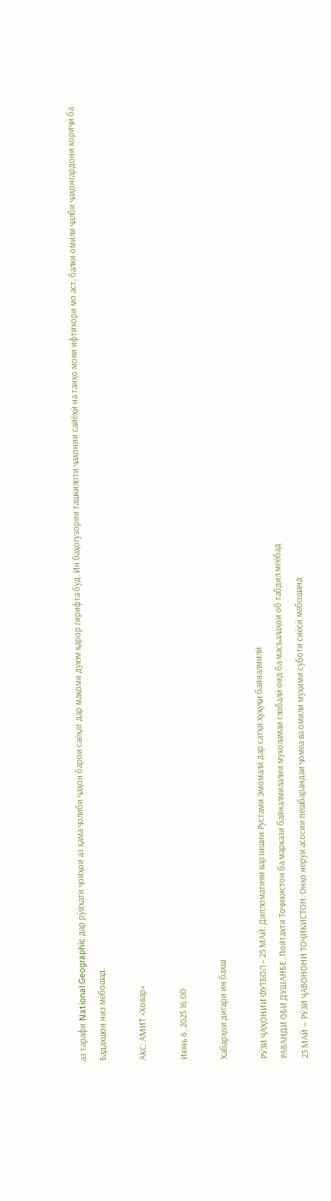аз тарафи National Geographic дар рӯйхати ҷойҳои аз ҳама ҷолиби ҷаҳон барои саёҳат дар мақоми дуюм қарор гирифта буд. Ин баҳогузории ташкилоти ҷаҳонии сайёҳӣ на танҳо мояи ифтихори мо аст, балки омили ҷалби ҷаҳонгардони хориҷӣ ба Бадахшон низ мебошад.

АКС: АМИТ «Ховар»

Июнь 6, 2025 16:00

Хабарҳои дигари ин бахш

РӮЗИ ҶАҲОНИИ ФУТБОЛ – 25 МАЙ: Дипломатияи варзишии Рустами Эмомалӣ дар сатҳи ҳуқуқи байналмилӣ
РАВАНДИ ОБИ ДУШАНБЕ. Пойтахти Тоҷикистон ба маркази байналмилалии муколамаи глобалӣ оид ба масъалаҳои об табдил меёбад
23 МАЙ — РӮЗИ ҶАВОНОНИ ТОҶИКИСТОН. Онҳо неруи асосии пешбарандаи ҷомеа ва омили муҳими суботи сиёсӣ мебошанд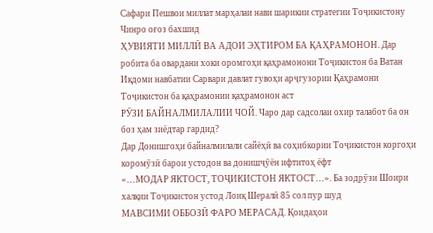Сафари Пешвои миллат марҳалаи нави шарикии стратегии Тоҷикистону Чинро оғоз бахшид
ҲУВИЯТИ МИЛЛӢ ВА АДОИ ЭҲТИРОМ БА ҚАҲРАМОНОН. Дар робита ба овардани хоки оромгоҳи қаҳрамонони Тоҷикистон ба Ватан
Иқдоми навбатии Сарвари давлат гувоҳи арҷгузории Қаҳрамони Тоҷикистон ба қаҳрамонии қаҳрамонон аст
РӮЗИ БАЙНАЛМИЛАЛИИ ЧОЙ. Чаро дар садсолаи охир талабот ба он боз ҳам зиёдтар гардид?
Дар Донишгоҳи байналмилали сайёҳӣ ва соҳибкории Тоҷикистон коргоҳи коромӯзӣ барои устодон ва донишҷӯён ифтитоҳ ёфт
«…МОДАР ЯКТОСТ, ТОҶИКИСТОН ЯКТОСТ…». Ба зодрӯзи Шоири халқии Тоҷикистон устод Лоиқ Шералӣ 85 сол пур шуд
МАВСИМИ ОББОЗӢ ФАРО МЕРАСАД. Қоидаҳои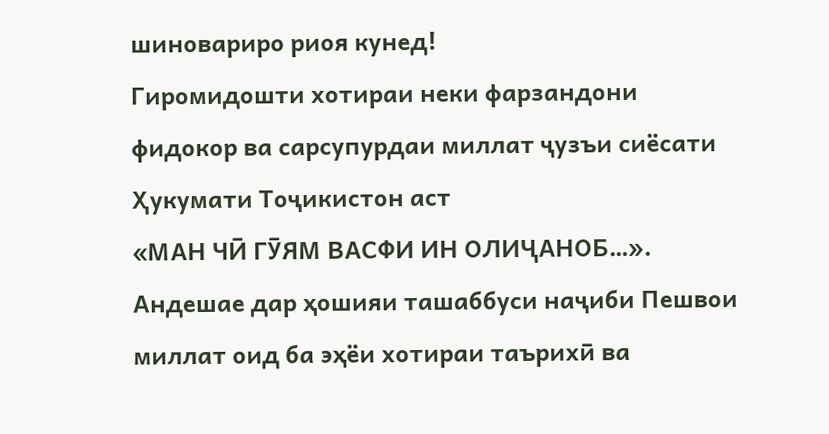шиновариро риоя кунед!
Гиромидошти хотираи неки фарзандони фидокор ва сарсупурдаи миллат ҷузъи сиёсати Ҳукумати Тоҷикистон аст
«МАН ЧӢ ГӮЯМ ВАСФИ ИН ОЛИҶАНОБ…». Андешае дар ҳошияи ташаббуси наҷиби Пешвои миллат оид ба эҳёи хотираи таърихӣ ва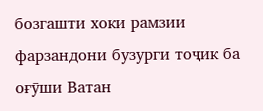бозгашти хоки рамзии фарзандони бузурги тоҷик ба оғӯши Ватан